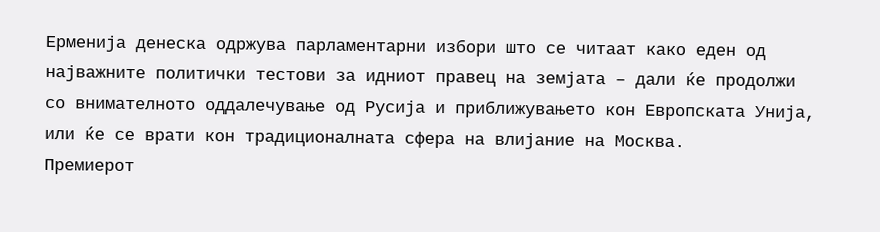Ерменија денеска одржува парламентарни избори што се читаат како еден од најважните политички тестови за идниот правец на земјата – дали ќе продолжи со внимателното оддалечување од Русија и приближувањето кон Европската Унија, или ќе се врати кон традиционалната сфера на влијание на Москва.
Премиерот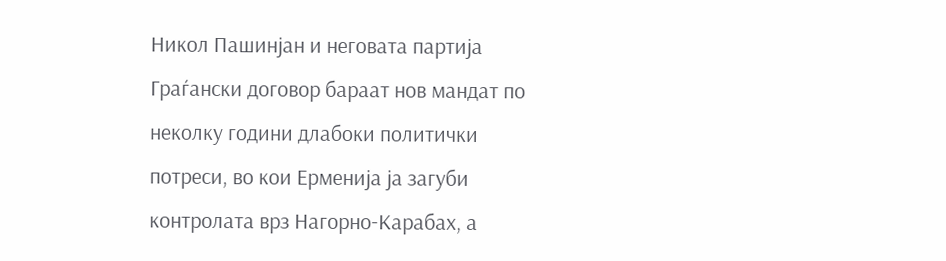Никол Пашинјан и неговата партија Граѓански договор бараат нов мандат по неколку години длабоки политички потреси, во кои Ерменија ја загуби контролата врз Нагорно-Карабах, а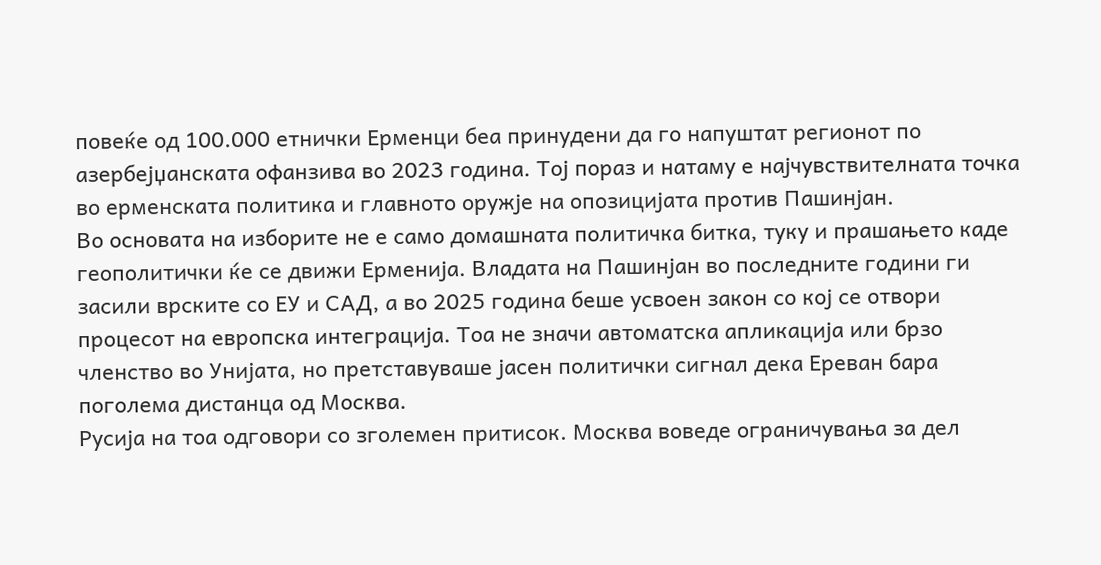повеќе од 100.000 етнички Ерменци беа принудени да го напуштат регионот по азербејџанската офанзива во 2023 година. Тој пораз и натаму е најчувствителната точка во ерменската политика и главното оружје на опозицијата против Пашинјан.
Во основата на изборите не е само домашната политичка битка, туку и прашањето каде геополитички ќе се движи Ерменија. Владата на Пашинјан во последните години ги засили врските со ЕУ и САД, а во 2025 година беше усвоен закон со кој се отвори процесот на европска интеграција. Тоа не значи автоматска апликација или брзо членство во Унијата, но претставуваше јасен политички сигнал дека Ереван бара поголема дистанца од Москва.
Русија на тоа одговори со зголемен притисок. Москва воведе ограничувања за дел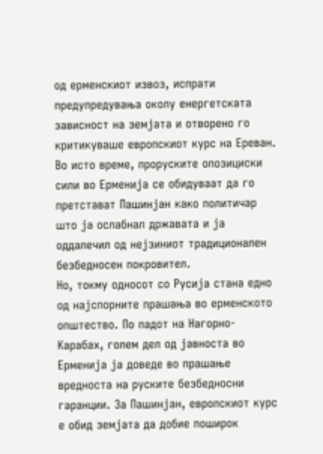од ерменскиот извоз, испрати предупредувања околу енергетската зависност на земјата и отворено го критикуваше европскиот курс на Ереван. Во исто време, проруските опозициски сили во Ерменија се обидуваат да го претстават Пашинјан како политичар што ја ослабнал државата и ја оддалечил од нејзиниот традиционален безбедносен покровител.
Но, токму односот со Русија стана едно од најспорните прашања во ерменското општество. По падот на Нагорно-Карабах, голем дел од јавноста во Ерменија ја доведе во прашање вредноста на руските безбедносни гаранции. За Пашинјан, европскиот курс е обид земјата да добие поширок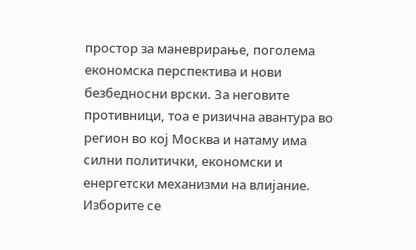простор за маневрирање, поголема економска перспектива и нови безбедносни врски. За неговите противници, тоа е ризична авантура во регион во кој Москва и натаму има силни политички, економски и енергетски механизми на влијание.
Изборите се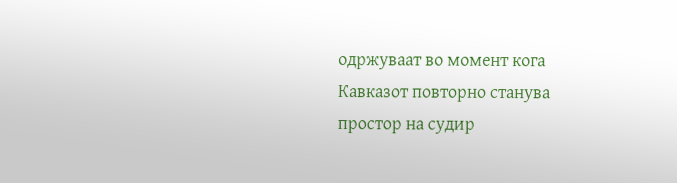одржуваат во момент кога Кавказот повторно станува простор на судир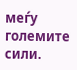меѓу големите сили.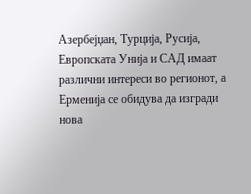Азербејџан, Турција, Русија, Европската Унија и САД имаат различни интереси во регионот, а Ерменија се обидува да изгради нова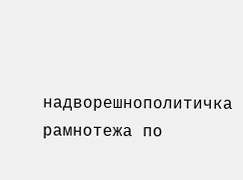надворешнополитичка рамнотежа по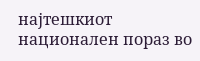најтешкиот национален пораз во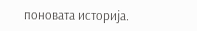поновата историја.